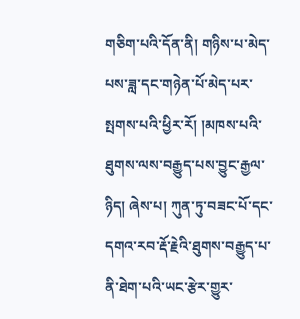གཅིག་པའི་དོན་ནི། གཉིས་པ་མེད་པས་ཟླ་དང་གཉེན་པོ་མེད་པར་སྤགས་པའི་ཕྱིར་རོ། །མཁས་པའི་ཐུགས་ལས་བརྒྱུད་པས་བྱུང་རྒྱལ་ཉིད། ཞེས་པ། ཀུན་ཏུ་བཟང་པོ་དང་དགའ་རབ་རྡོ་རྗེའི་ཐུགས་བརྒྱུད་པ་ནི་ཐེག་པའི་ཡང་རྩེར་གྱུར་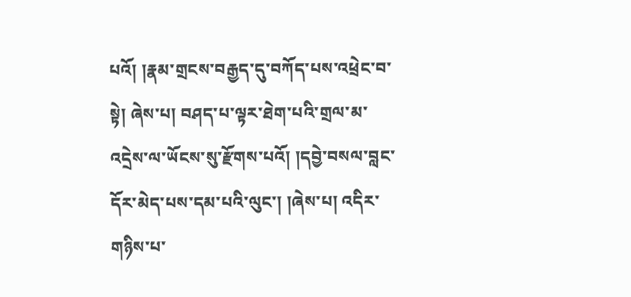པའོ། །རྣམ་གྲངས་བརྒྱད་དུ་བཀོད་པས་འཕྲེང་བ་སྟེ། ཞེས་པ། བཤད་པ་ལྟར་ཐེག་པའི་གྲལ་མ་འདྲེས་ལ་ཡོངས་སུ་རྫོགས་པའོ། །དབྱེ་བསལ་བླང་དོར་མེད་པས་དམ་པའི་ལུང་། །ཞེས་པ། འདིར་གཉིས་པ་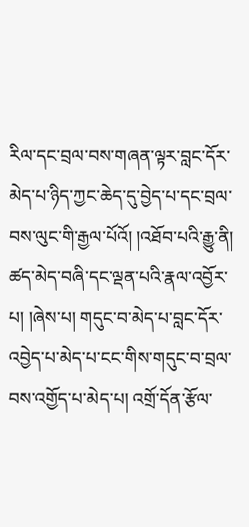རིལ་དང་བྲལ་བས་གཞན་ལྟར་བླང་དོར་མེད་པ་ཉིད་ཀྱང་ཆེད་དུ་བྱེད་པ་དང་བྲལ་བས་ལུང་གི་རྒྱལ་པོའོ། །འཐོབ་པའི་རྒྱུ་ནི། ཚད་མེད་བཞི་དང་ལྡན་པའི་རྣལ་འབྱོར་པ། །ཞེས་པ། གདུང་བ་མེད་པ་བླང་དོར་འབྱེད་པ་མེད་པ་ངང་གིས་གདུང་བ་བྲལ་བས་འགྱོད་པ་མེད་པ། འགྲོ་དོན་རྩོལ་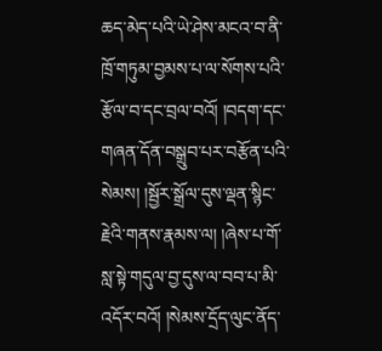ཆད་མེད་པའི་ཡེ་ཤེས་མངའ་བ་ནི་ཁྲོ་གཏུམ་བྱམས་པ་ལ་སོགས་པའི་རྩོལ་བ་དང་བྲལ་བའོ། །བདག་དང་གཞན་དོན་བསྒྲུབ་པར་བརྩོན་པའི་སེམས། །སྦྱོར་སྒྲོལ་དུས་ལྡན་སྙིང་རྗེའི་གནས་རྣམས་ལ། །ཞེས་པ་གོ་སླ་སྟེ་གདུལ་བྱ་དུས་ལ་བབ་པ་མི་འདོར་བའོ། །སེམས་དྲོད་ལུང་ནོད་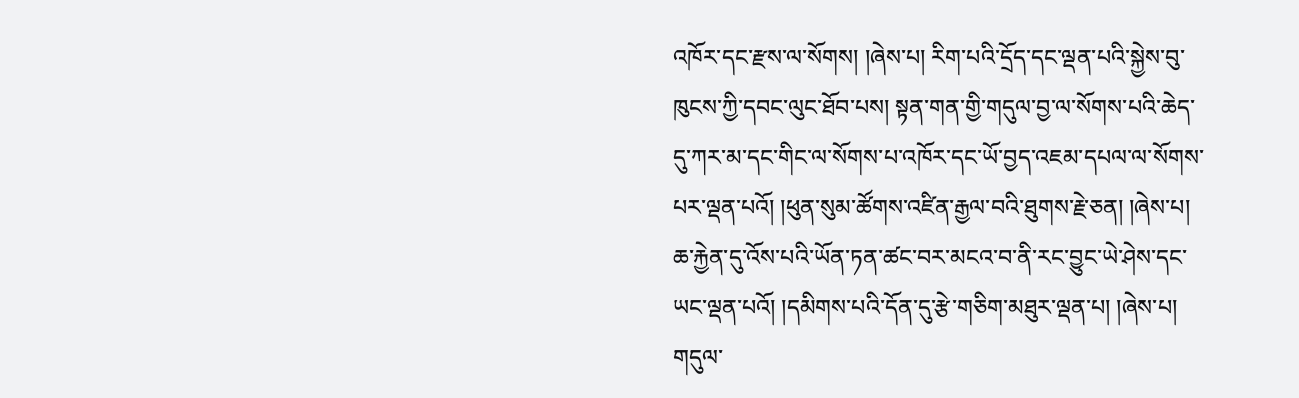འཁོར་དང་རྫས་ལ་སོགས། །ཞེས་པ། རིག་པའི་དྲོད་དང་ལྡན་པའི་སྐྱེས་བུ་ཁུངས་ཀྱི་དབང་ལུང་ཐོབ་པས། སྟན་གན་གྱི་གདུལ་བྱ་ལ་སོགས་པའི་ཆེད་དུ་ཀར་མ་དང་གིང་ལ་སོགས་པ་འཁོར་དང་ཡོ་བྱད་འཇམ་དཔལ་ལ་སོགས་པར་ལྡན་པའོ། །ཕུན་སུམ་ཚོགས་འཛིན་རྒྱལ་བའི་ཐུགས་རྗེ་ཅན། །ཞེས་པ། ཆ་རྐྱེན་དུ་འོས་པའི་ཡོན་ཏན་ཚང་བར་མངའ་བ་ནི་རང་བྱུང་ཡེ་ཤེས་དང་ཡང་ལྡན་པའོ། །དམིགས་པའི་དོན་དུ་རྩེ་གཅིག་མཐུར་ལྡན་པ། །ཞེས་པ། གདུལ་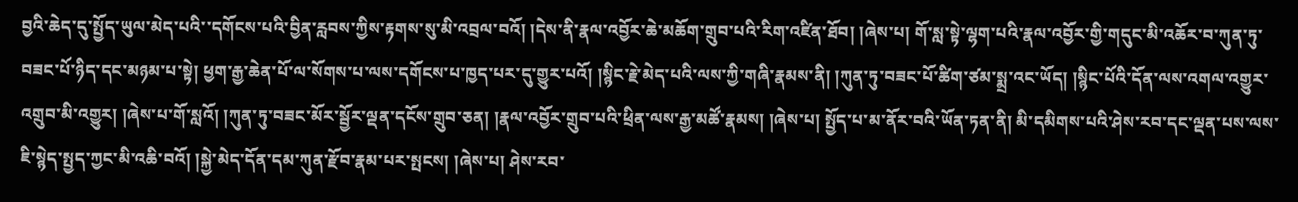བྱའི་ཆེད་དུ་སྤྱོད་ཡུལ་མེད་པའི་་དགོངས་པའི་བྱིན་རླབས་ཀྱིས་རྟགས་སུ་མི་འབྲལ་བའོ། །དེས་ནི་རྣལ་འབྱོར་ཆེ་མཆོག་གྲུབ་པའི་རིག་འཛིན་ཐོབ། །ཞེས་པ། གོ་སླ་སྟེ་ལྷག་པའི་རྣལ་འབྱོར་གྱི་གདུང་མི་འཆོར་བ་ཀུན་ཏུ་བཟང་པོ་ཉིད་དང་མཉམ་པ་སྟེ། ཕྱག་རྒྱ་ཆེན་པོ་ལ་སོགས་པ་ལས་དགོངས་པ་ཁྱད་པར་དུ་གྱུར་པའོ། །སྙིང་རྗེ་མེད་པའི་ལས་ཀྱི་གཞི་རྣམས་ནི། །ཀུན་ཏུ་བཟང་པོ་ཚིག་ཙམ་སྨྲ་འང་ཡོད། །སྙིང་པོའི་དོན་ལས་འགལ་འགྱུར་འགྲུབ་མི་འགྱུར། །ཞེས་པ་གོ་སླའོ། །ཀུན་ཏུ་བཟང་མོར་སྦྱོར་ལྡན་དངོས་གྲུབ་ཅན། །རྣལ་འབྱོར་གྲུབ་པའི་ཕྲིན་ལས་རྒྱ་མཚོ་རྣམས། །ཞེས་པ། སྤྱོད་པ་མ་ནོར་བའི་ཡོན་ཏན་ནི། མི་དམིགས་པའི་ཤེས་རབ་དང་ལྡན་པས་ལས་ཇི་སྙེད་སྤྱད་ཀྱང་མི་འཆི་བའོ། །སྐྱེ་མེད་དོན་དམ་ཀུན་རྫོབ་རྣམ་པར་སྤངས། །ཞེས་པ། ཤེས་རབ་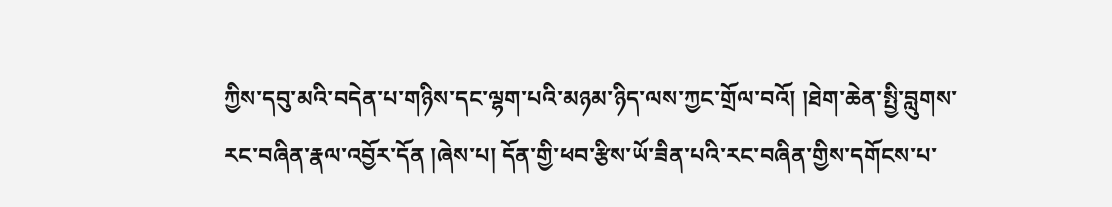ཀྱིས་དབུ་མའི་བདེན་པ་གཉིས་དང་ལྷག་པའི་མཉམ་ཉིད་ལས་ཀྱང་གྲོལ་བའོ། །ཐེག་ཆེན་སྤྱི་བླུགས་རང་བཞིན་རྣལ་འབྱོར་དོན །ཞེས་པ། དོན་གྱི་ཕབ་རྩིས་ཡོ་ཟིན་པའི་རང་བཞིན་གྱིས་དགོངས་པ་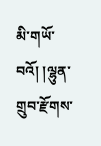མི་གཡོ་བའོ། །ལྷུན་གྲུབ་རྫོགས་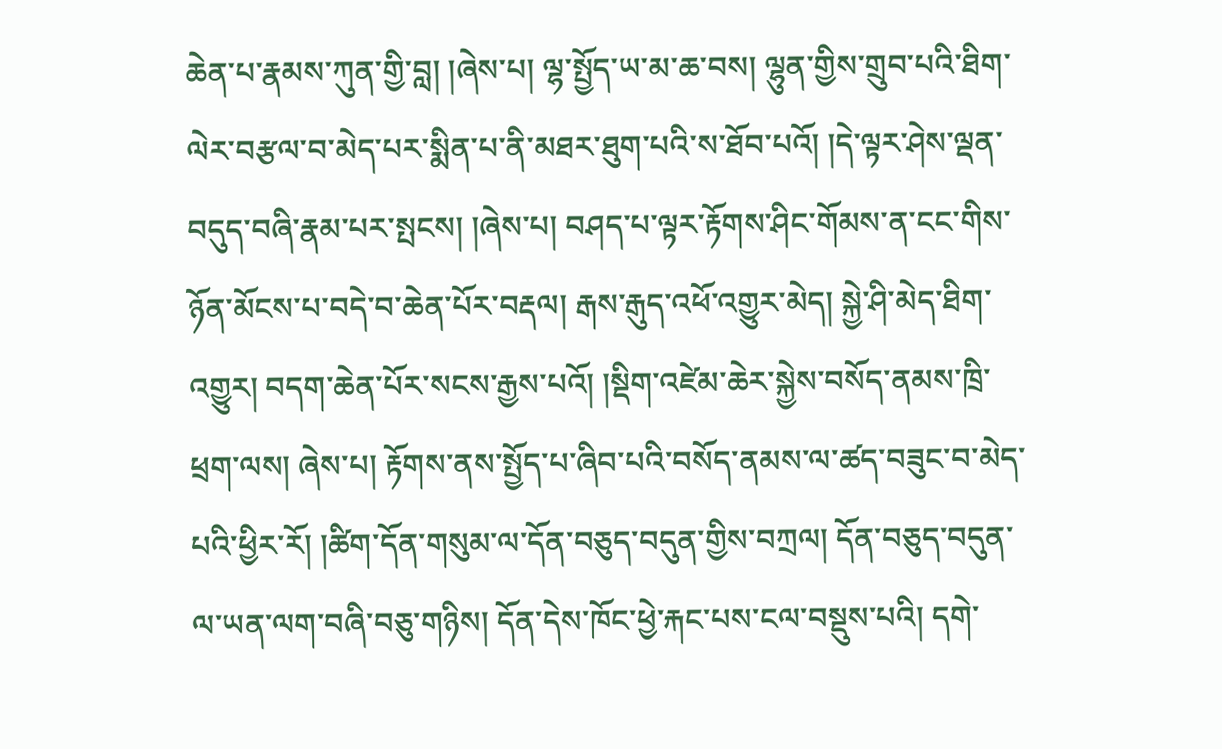ཆེན་པ་རྣམས་ཀུན་གྱི་བླ། །ཞེས་པ། ལྷ་སྤྱོད་ཡ་མ་ཆ་བས། ལྷུན་གྱིས་གྲུབ་པའི་ཐིག་ལེར་བརྩལ་བ་མེད་པར་སྨིན་པ་ནི་མཐར་ཐུག་པའི་ས་ཐོབ་པའོ། །དེ་ལྟར་ཤེས་ལྡན་བདུད་བཞི་རྣམ་པར་སྤངས། །ཞེས་པ། བཤད་པ་ལྟར་རྟོགས་ཤིང་གོམས་ན་ངང་གིས་ཉོན་མོངས་པ་བདེ་བ་ཆེན་པོར་བརྡལ། རྒས་རྒུད་འཕོ་འགྱུར་མེད། སྐྱེ་ཤི་མེད་ཐིག་འགྱུར། བདག་ཆེན་པོར་སངས་རྒྱས་པའོ། །སྡིག་འཛེམ་ཆེར་སྐྱེས་བསོད་ནམས་ཁྲི་ཕྲག་ལས། ཞེས་པ། རྟོགས་ནས་སྤྱོད་པ་ཞིབ་པའི་བསོད་ནམས་ལ་ཚད་བཟུང་བ་མེད་པའི་ཕྱིར་རོ། །ཚིག་དོན་གསུམ་ལ་དོན་བཅུད་བདུན་གྱིས་བཀྲལ། དོན་བཅུད་བདུན་ལ་ཡན་ལག་བཞི་བཅུ་གཉིས། དོན་དེས་ཁོང་ཕྱེ་རྐང་པས་ངལ་བསྡུས་པའི། དགེ་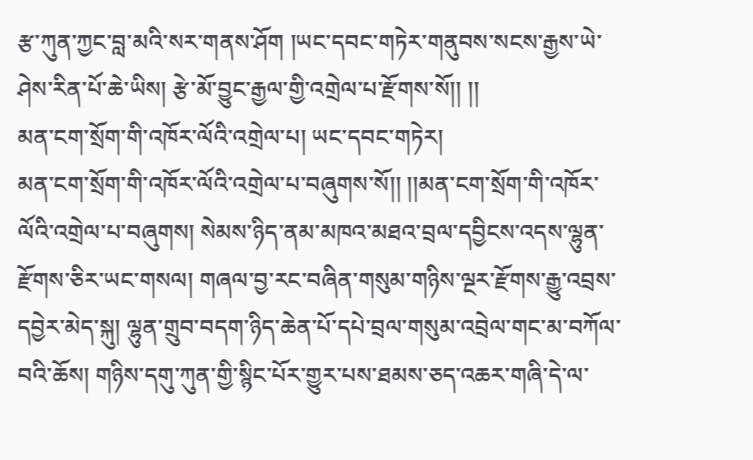རྩ་ཀུན་ཀྱང་བླ་མའི་སར་གནས་ཤོག །ཡང་དབང་གཏེར་གནུབས་སངས་རྒྱས་ཡེ་ཤེས་རིན་པོ་ཆེ་ཡིས། རྩེ་མོ་བྱུང་རྒྱལ་གྱི་འགྲེལ་པ་རྫོགས་སོ།། །།
མན་ངག་སྲོག་གི་འཁོར་ལོའི་འགྲེལ་པ། ཡང་དབང་གཏེར།
མན་ངག་སྲོག་གི་འཁོར་ལོའི་འགྲེལ་པ་བཞུགས་སོ།། །།མན་ངག་སྲོག་གི་འཁོར་ལོའི་འགྲེལ་པ་བཞུགས། སེམས་ཉིད་ནམ་མཁའ་མཐའ་བྲལ་དབྱིངས་འདས་ལྷུན་རྫོགས་ཅིར་ཡང་གསལ། གཞལ་བྱ་རང་བཞིན་གསུམ་གཉིས་ལྔར་རྫོགས་རྒྱུ་འབྲས་དབྱེར་མེད་སྐུ། ལྷུན་གྲུབ་བདག་ཉིད་ཆེན་པོ་དཔེ་བྲལ་གསུམ་འབྲེལ་གང་མ་བཀོལ་བའི་ཆོས། གཉིས་དགུ་ཀུན་གྱི་སྙིང་པོར་གྱུར་པས་ཐམས་ཅད་འཆར་གཞི་དེ་ལ་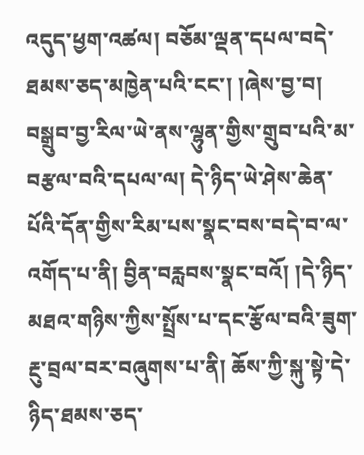འདུད་ཕྱག་འཚལ། བཅོམ་ལྡན་དཔལ་བདེ་ཐམས་ཅད་མཁྱེན་པའི་ངང་། །ཞེས་བྱ་བ། བསྒྲུབ་བྱ་རིལ་ཡེ་ནས་ལྷུན་གྱིས་གྲུབ་པའི་མ་བརྩལ་བའི་དཔལ་ལ། དེ་ཉིད་ཡེ་ཤེས་ཆེན་པོའི་དོན་གྱིས་རིམ་པས་སྣང་བས་བདེ་བ་ལ་འགོད་པ་ནི། བྱིན་བརླབས་སྣང་བའོ། །དེ་ཉིད་མཐའ་གཉིས་ཀྱིས་སྤྲོས་པ་དང་རྩོལ་བའི་ཟུག་རྔུ་བྲལ་བར་བཞུགས་པ་ནི། ཆོས་ཀྱི་སྐུ་སྟེ་དེ་ཉིད་ཐམས་ཅད་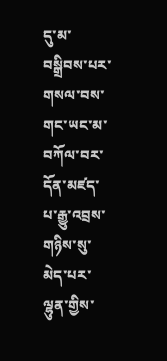དུ་མ་བསྒྲིབས་པར་གསལ་བས་གང་ཡང་མ་བཀོལ་བར་དོན་མཛད་པ་རྒྱུ་འབྲས་གཉིས་སུ་མེད་པར་ལྷུན་གྱིས་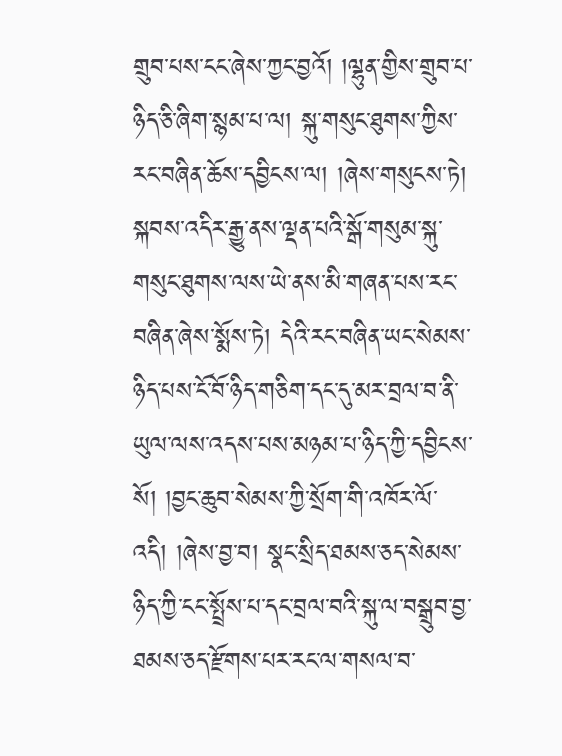གྲུབ་པས་ངང་ཞེས་ཀྱང་བྱའོ། །ལྷུན་གྱིས་གྲུབ་པ་ཉིད་ཅི་ཞིག་སྙམ་པ་ལ། སྐུ་གསུང་ཐུགས་ཀྱིས་རང་བཞིན་ཆོས་དབྱིངས་ལ། །ཞེས་གསུངས་ཏེ། སྐབས་འདིར་རྒྱུ་ནས་ལྡན་པའི་སྒོ་གསུམ་སྐུ་གསུང་ཐུགས་ལས་ཡེ་ནས་མི་གཞན་པས་རང་བཞིན་ཞེས་སྨོས་ཏེ། དེའི་རང་བཞིན་ཡང་སེམས་ཉིད་པས་ངོ་བོ་ཉིད་གཅིག་དང་དུ་མར་བྲལ་བ་ནི་ཡུལ་ལས་འདས་པས་མཉམ་པ་ཉིད་ཀྱི་དབྱིངས་སོ། །བྱང་ཆུབ་སེམས་ཀྱི་སྲོག་གི་འཁོར་ལོ་འདི། །ཞེས་བྱ་བ། སྣང་སྲིད་ཐམས་ཅད་སེམས་ཉིད་ཀྱི་ངང་སྤྲོས་པ་དང་བྲལ་བའི་སྐུ་ལ་བསྒྲུབ་བྱ་ཐམས་ཅད་རྫོགས་པར་རང་ལ་གསལ་བ་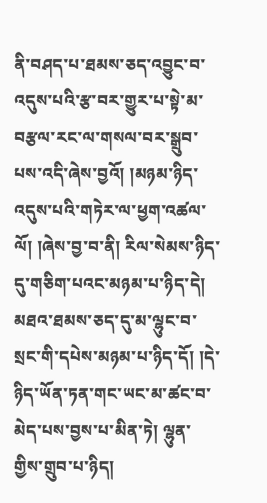ནི་བཤད་པ་ཐམས་ཅད་འབྱུང་བ་འདུས་པའི་རྩ་བར་གྱུར་པ་སྟེ་མ་བརྩལ་རང་ལ་གསལ་བར་སྒྲུབ་པས་འདི་ཞེས་བྱའོ། །མཉམ་ཉིད་འདུས་པའི་གཏེར་ལ་ཕྱག་འཚལ་ལོ། །ཞེས་བྱ་བ་ནི། རིལ་སེམས་ཉིད་དུ་གཅིག་པའང་མཉམ་པ་ཉིད་དེ། མཐའ་ཐམས་ཅད་དུ་མ་ལྷུང་བ་སྲང་གི་དཔེས་མཉམ་པ་ཉིད་དོ། །དེ་ཉིད་ཡོན་ཏན་གང་ཡང་མ་ཚང་བ་མེད་པས་བྱས་པ་མིན་ཏེ། ལྷུན་གྱིས་གྲུབ་པ་ཉིད།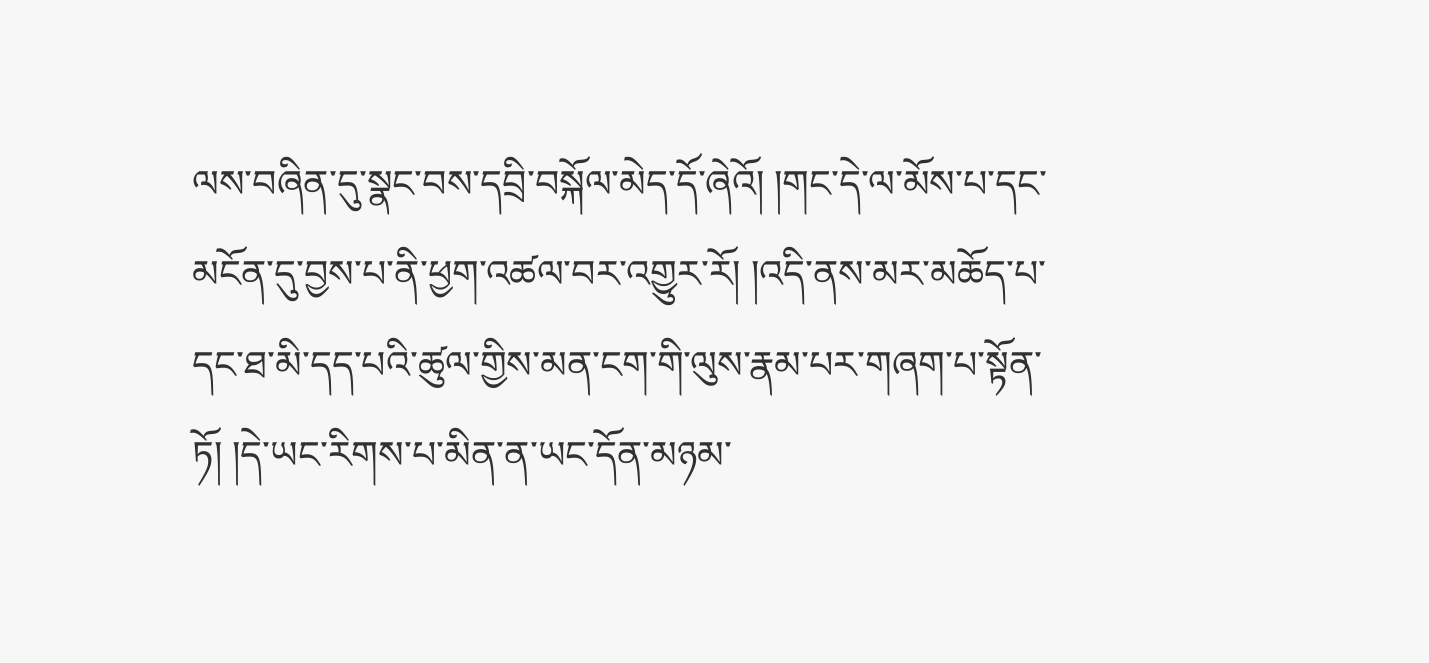ལས་བཞིན་དུ་སྣང་བས་དབྲི་བསྐོལ་མེད་དོ་ཞེའོ། །གང་དེ་ལ་མོས་པ་དང་མངོན་དུ་བྱས་པ་ནི་ཕྱག་འཚལ་བར་འགྱུར་རོ། །འདི་ནས་མར་མཆོད་པ་དང་ཐ་མི་དད་པའི་ཚུལ་གྱིས་མན་ངག་གི་ལུས་རྣམ་པར་གཞག་པ་སྟོན་ཏོ། །དེ་ཡང་རིགས་པ་མིན་ན་ཡང་དོན་མཉམ་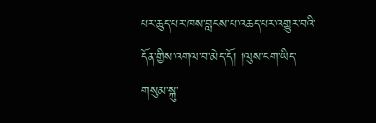པར་ཆུད་པར་ཁས་བླངས་པ་འཆད་པར་འགྱུར་བའི་དོན་གྱིས་འགལ་བ་མེད་དོ། །ལུས་ངག་ཡིད་གསུམ་སྐུ་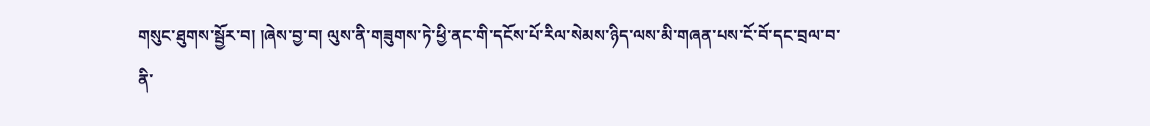གསུང་ཐུགས་སྦྱོར་བ། །ཞེས་བྱ་བ། ལུས་ནི་གཟུགས་ཏེ་ཕྱི་ནང་གི་དངོས་པོ་རིལ་སེམས་ཉིད་ལས་མི་གཞན་པས་ངོ་བོ་དང་བྲལ་བ་ནི་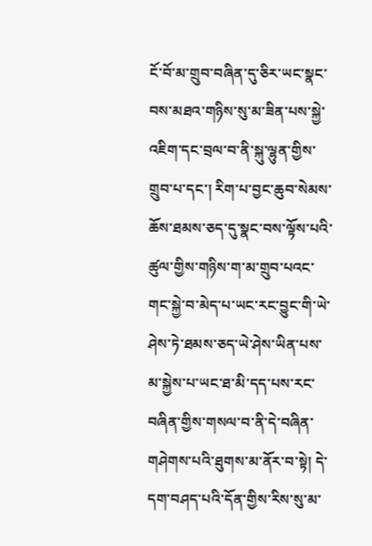ངོ་བོ་མ་གྲུབ་བཞིན་དུ་ཅིར་ཡང་སྣང་བས་མཐའ་གཉིས་སུ་མ་ཟིན་པས་སྐྱེ་འཇིག་དང་བྲལ་བ་ནི་སྐུ་ལྷུན་གྱིས་གྲུབ་པ་དང་། རིག་པ་བྱང་ཆུབ་སེམས་ཆོས་ཐམས་ཅད་དུ་སྣང་བས་ལྟོས་པའི་ཚུལ་གྱིས་གཉིས་ག་མ་གྲུབ་པའང་གང་སྐྱེ་བ་མེད་པ་ཡང་རང་བྱུང་གི་ཡེ་ཤེས་ཏེ་ཐམས་ཅད་ཡེ་ཤེས་ཡིན་པས་མ་སྐྱེས་པ་ཡང་ཐ་མི་དད་པས་རང་བཞིན་གྱིས་གསལ་བ་ནི་དེ་བཞིན་གཤེགས་པའི་ཐུགས་མ་ནོར་བ་སྟེ། དེ་དག་བཤད་པའི་དོན་གྱིས་རིས་སུ་མ་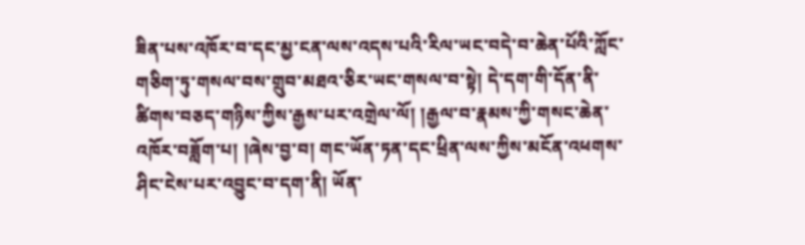ཟིན་པས་འཁོར་བ་དང་མྱ་ངན་ལས་འདས་པའི་རིལ་ཡང་བདེ་བ་ཆེན་པོའི་ཀློང་གཅིག་ཏུ་གསལ་བས་གྲུབ་མཐའ་ཅིར་ཡང་གསལ་བ་སྟེ། དེ་དག་གི་དོན་ནི་ཚིགས་བཅད་གཉིས་ཀྱིས་རྒྱས་པར་འགྲེལ་ལོ། །རྒྱལ་བ་རྣམས་ཀྱི་གསང་ཆེན་འཁོར་བཟློག་པ། །ཞེས་བྱ་བ། གང་ཡོན་ཏན་དང་ཕྲིན་ལས་ཀྱིས་མངོན་འཕགས་ཤིང་ངེས་པར་འབྱུང་བ་དག་ནི། ཡོན་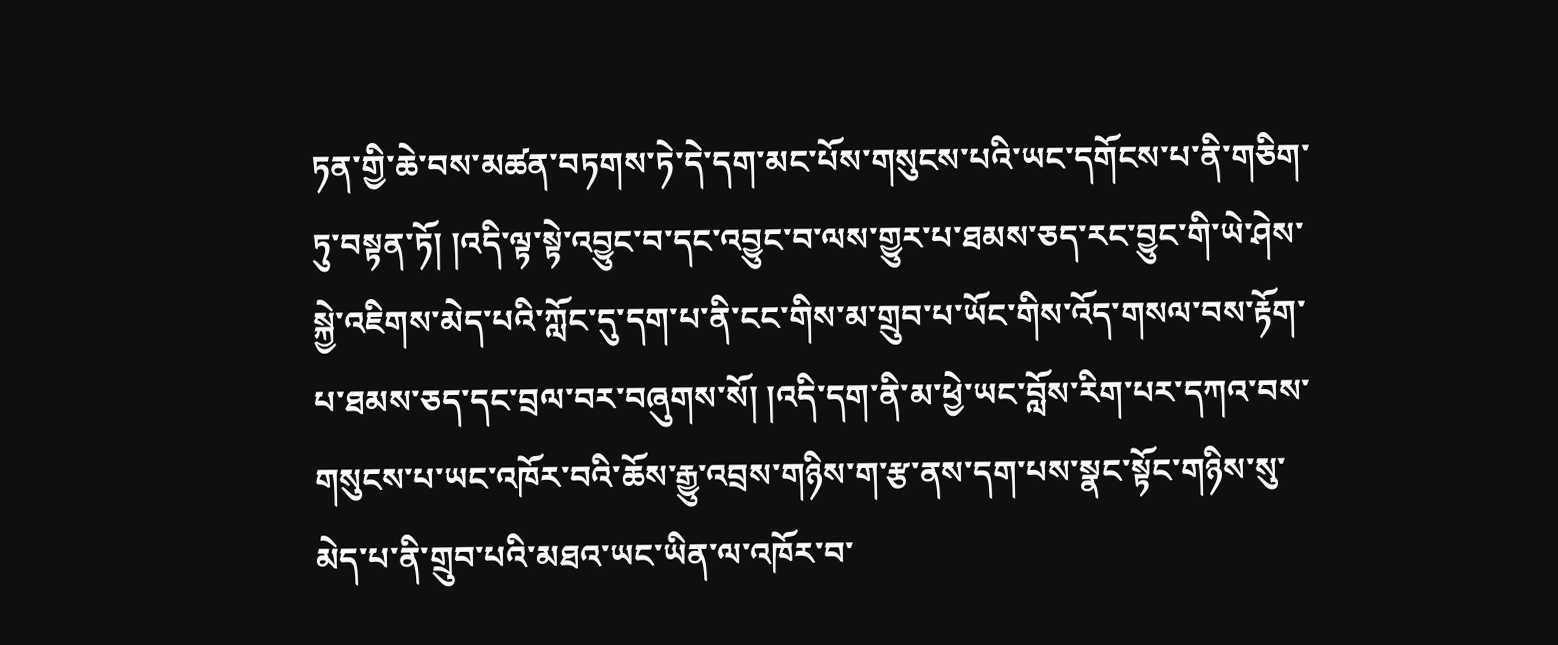ཏན་གྱི་ཆེ་བས་མཚན་བཏགས་ཏེ་དེ་དག་མང་པོས་གསུངས་པའི་ཡང་དགོངས་པ་ནི་གཅིག་ཏུ་བསྟན་ཏོ། །འདི་ལྟ་སྟེ་འབྱུང་བ་དང་འབྱུང་བ་ལས་གྱུར་པ་ཐམས་ཅད་རང་བྱུང་གི་ཡེ་ཤེས་སྐྱེ་འཇིགས་མེད་པའི་ཀློང་དུ་དག་པ་ནི་ངང་གིས་མ་གྲུབ་པ་ཡོང་གིས་འོད་གསལ་བས་རྟོག་པ་ཐམས་ཅད་དང་བྲལ་བར་བཞུགས་སོ། །འདི་དག་ནི་མ་ཕྱེ་ཡང་བློས་རིག་པར་དཀའ་བས་གསུངས་པ་ཡང་འཁོར་བའི་ཆོས་རྒྱུ་འབྲས་གཉིས་ག་རྩ་ནས་དག་པས་སྣང་སྟོང་གཉིས་སུ་མེད་པ་ནི་གྲུབ་པའི་མཐའ་ཡང་ཡིན་ལ་འཁོར་བ་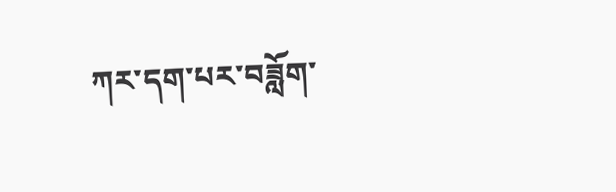ཀར་དག་པར་བཟློག་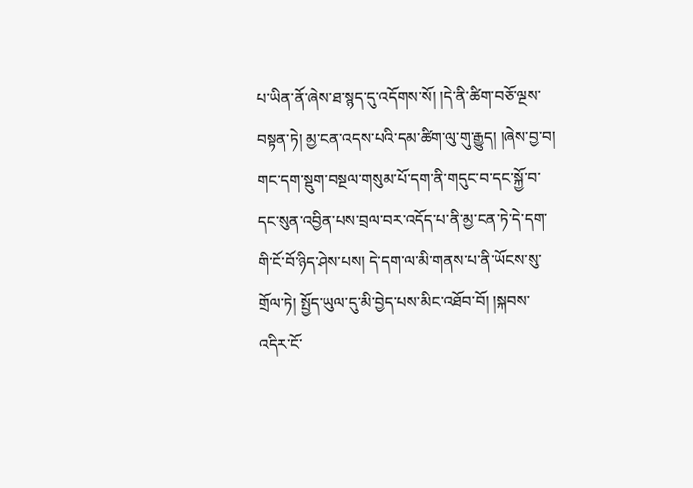པ་ཡིན་ནོ་ཞེས་ཐ་སྙད་དུ་འདོགས་སོ། །དེ་ནི་ཚིག་བཅོ་ལྔས་བསྟན་ཏེ། མྱ་ངན་འདས་པའི་དམ་ཚིག་ལུ་གུ་རྒྱུད། །ཞེས་བྱ་བ། གང་དག་སྡུག་བསྔལ་གསུམ་པོ་དག་ནི་གདུང་བ་དང་སྐྱོ་བ་དང་སུན་འབྱིན་པས་བྲལ་བར་འདོད་པ་ནི་མྱ་ངན་ཏེ་དེ་དག་གི་ངོ་བོ་ཉིད་ཤེས་པས། དེ་དག་ལ་མི་གནས་པ་ནི་ཡོངས་སུ་གྲོལ་ཏེ། སྤྱོད་ཡུལ་དུ་མི་བྱེད་པས་མིང་འཐོབ་བོ། །སྐབས་འདིར་ངོ་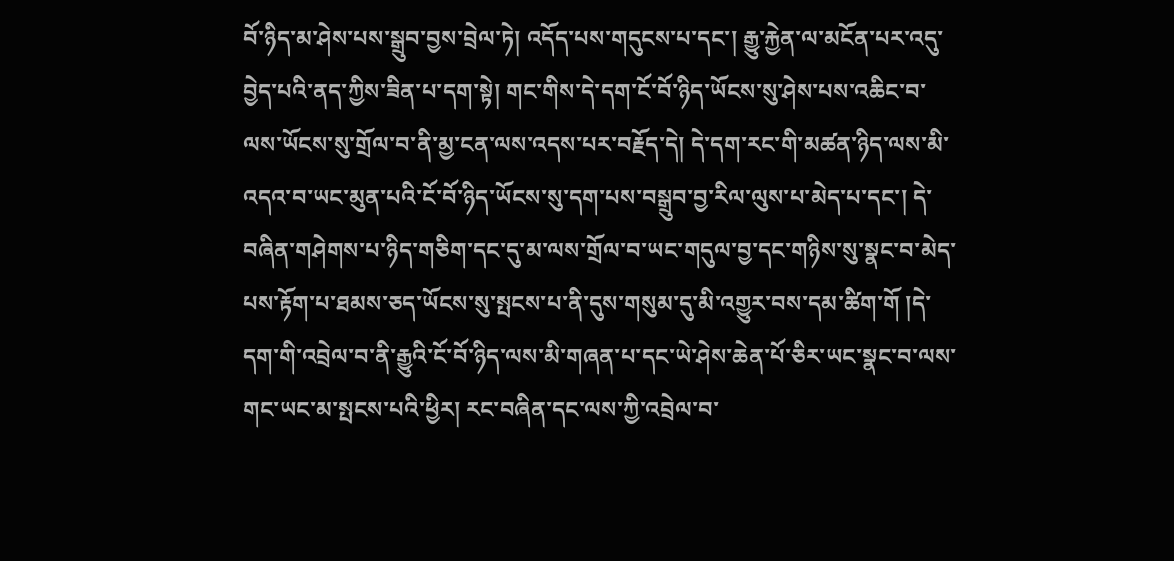བོ་ཉིད་མ་ཤེས་པས་སྒྲུབ་བྱས་བྲེལ་ཏེ། འདོད་པས་གདུངས་པ་དང་། རྒྱུ་རྐྱེན་ལ་མངོན་པར་འདུ་བྱེད་པའི་ནད་ཀྱིས་ཟིན་པ་དག་སྟེ། གང་གིས་དེ་དག་ངོ་བོ་ཉིད་ཡོངས་སུ་ཤེས་པས་འཆིང་བ་ལས་ཡོངས་སུ་གྲོལ་བ་ནི་མྱ་ངན་ལས་འདས་པར་བརྗོད་དེ། དེ་དག་རང་གི་མཚན་ཉིད་ལས་མི་འདའ་བ་ཡང་མུན་པའི་ངོ་བོ་ཉིད་ཡོངས་སུ་དག་པས་བསྒྲུབ་བྱ་རིལ་ལུས་པ་མེད་པ་དང་། དེ་བཞིན་གཤེགས་པ་ཉིད་གཅིག་དང་དུ་མ་ལས་གྲོལ་བ་ཡང་གདུལ་བྱ་དང་གཉིས་སུ་སྣང་བ་མེད་པས་རྟོག་པ་ཐམས་ཅད་ཡོངས་སུ་སྤངས་པ་ནི་དུས་གསུམ་དུ་མི་འགྱུར་བས་དམ་ཚིག་གོ །དེ་དག་གི་འབྲེལ་བ་ནི་རྒྱུའི་ངོ་བོ་ཉིད་ལས་མི་གཞན་པ་དང་ཡེ་ཤེས་ཆེན་པོ་ཅིར་ཡང་སྣང་བ་ལས་གང་ཡང་མ་སྤངས་པའི་ཕྱིར། རང་བཞིན་དང་ལས་ཀྱི་འབྲེལ་བ་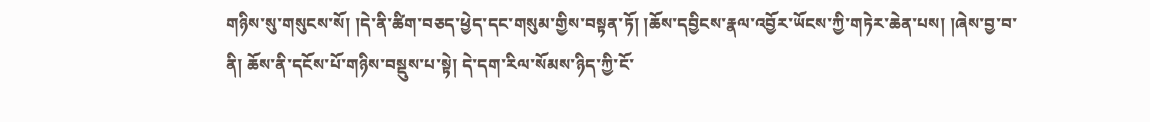གཉིས་སུ་གསུངས་སོ། །དེ་ནི་ཚིག་བཅད་ཕྱེད་དང་གསུམ་གྱིས་བསྟན་ཏོ། །ཆོས་དབྱིངས་རྣལ་འབྱོར་ཡོངས་ཀྱི་གཏེར་ཆེན་པས། །ཞེས་བྱ་བ་ནི། ཆོས་ནི་དངོས་པོ་གཉིས་བསྡུས་པ་སྟེ། དེ་དག་རིལ་སོམས་ཉིད་ཀྱི་ངོ་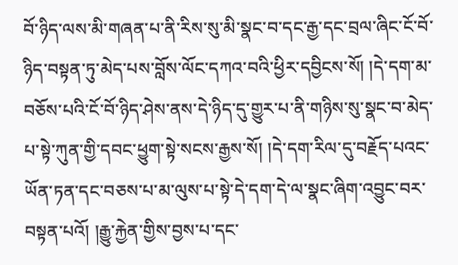བོ་ཉིད་ལས་མི་གཞན་པ་ནི་རིས་སུ་མི་སྣང་བ་དང་རྒྱ་དང་བྲལ་ཞིང་ངོ་བོ་ཉིད་བསྟན་ཏུ་མེད་པས་བློས་ལོང་དཀའ་བའི་ཕྱིར་དབྱིངས་སོ། །དེ་དག་མ་བཅོས་པའི་ངོ་བོ་ཉིད་ཤེས་ནས་དེ་ཉིད་དུ་གྱུར་པ་ནི་གཉིས་སུ་སྣང་བ་མེད་པ་སྟེ་ཀུན་གྱི་དབང་ཕྱུག་སྟེ་སངས་རྒྱས་སོ། །དེ་དག་རིལ་དུ་བརྗོད་པའང་ཡོན་ཏན་དང་བཅས་པ་མ་ལུས་པ་སྟེ་དེ་དག་དེ་ལ་སྣང་ཞིག་འབྱུང་བར་བསྟན་པའོ། །རྒྱུ་རྐྱེན་གྱིས་བྱས་པ་དང་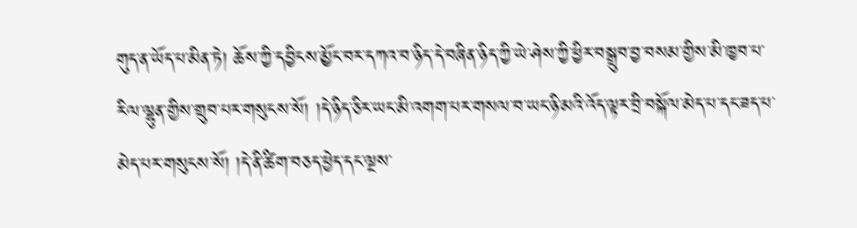གུད་ན་ཡོད་པ་མིན་ཏེ། ཆོས་ཀྱི་དབྱིངས་མྱོང་བར་དཀའ་བ་ཉིད་དེ་བཞིན་ཉིད་ཀྱི་ཡེ་ཤེས་ཀྱི་ཕྱིར་བསྒྲུབ་བྱ་བསམ་གྱིས་མི་ཁྱབ་པ་རིལ་ལྷུན་གྱིས་གྲུབ་པར་གསུངས་སོ། །དེ་ཉིད་ཅིར་ཡང་མི་འགག་པར་གསལ་བ་ཡང་ཉི་མའི་འོད་ལྟར་བྲི་བསྐོལ་མེད་པ་དང་ཟད་པ་མེད་པར་གསུངས་སོ། །དེ་ནི་ཚིག་བཅད་ཕྱེད་དང་ལྔས་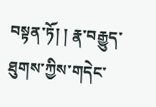བསྟན་ཏོ། ། རྣ་བརྒྱུད་ཐུགས་ཀྱིས་གདེང་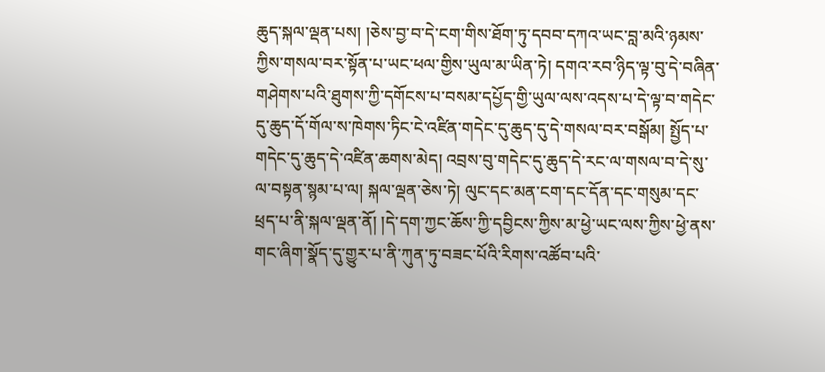ཆུད་སྐལ་ལྡན་པས། །ཅེས་བྱ་བ་དེ་ངག་གིས་ཐོག་ཏུ་དབབ་དཀའ་ཡང་བླ་མའི་ཉམས་ཀྱིས་གསལ་བར་སྟོན་པ་ཡང་ཕལ་གྱིས་ཡུལ་མ་ཡིན་ཏེ། དགའ་རབ་ཉིད་ལྟ་བུ་དེ་བཞིན་གཤེགས་པའི་ཐུགས་ཀྱི་དགོངས་པ་བསམ་དཔྱོད་གྱི་ཡུལ་ལས་འདས་པ་དེ་ལྟ་བ་གདེང་དུ་ཆུད་དོ་གོལ་ས་ཁེགས་ཏིང་ངེ་འཛིན་གདེང་དུ་ཆུད་དུ་དེ་གསལ་བར་བསྒོམ། སྤྱོད་པ་གདེང་དུ་ཆུད་དེ་འཛིན་ཆགས་མེད། འབྲས་བུ་གདེང་དུ་ཆུད་དེ་རང་ལ་གསལ་བ་དེ་སུ་ལ་བསྟན་སྙམ་པ་ལ། སྐལ་ལྡན་ཅེས་ཏེ། ལུང་དང་མན་ངག་དང་དོན་དང་གསུམ་དང་ཕྲད་པ་ནི་སྐལ་ལྡན་ནོ། །དེ་དག་ཀྱང་ཆོས་ཀྱི་དབྱིངས་ཀྱིས་མ་ཕྱེ་ཡང་ལས་ཀྱིས་ཕྱེ་ནས་གང་ཞིག་སྣོད་དུ་གྱུར་པ་ནི་ཀུན་ཏུ་བཟང་པོའི་རིགས་འཚོབ་པའི་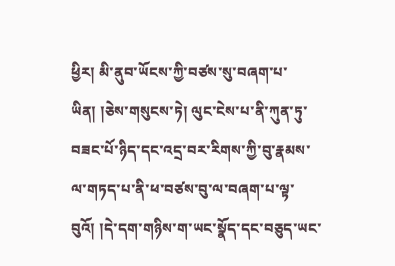ཕྱིར། མི་ནུབ་ཡོངས་ཀྱི་བཙས་སུ་བཞག་པ་ཡིན། །ཅེས་གསུངས་ཏེ། ལུང་ངེས་པ་ནི་ཀུན་ཏུ་བཟང་པོ་ཉིད་དང་འདྲ་བར་རིགས་ཀྱི་བུ་རྣམས་ལ་གཏད་པ་ནི་ཕ་བཙས་བུ་ལ་བཞག་པ་ལྟ་བུའོ། །དེ་དག་གཉིས་ག་ཡང་སྣོད་དང་བཅུད་ཡང་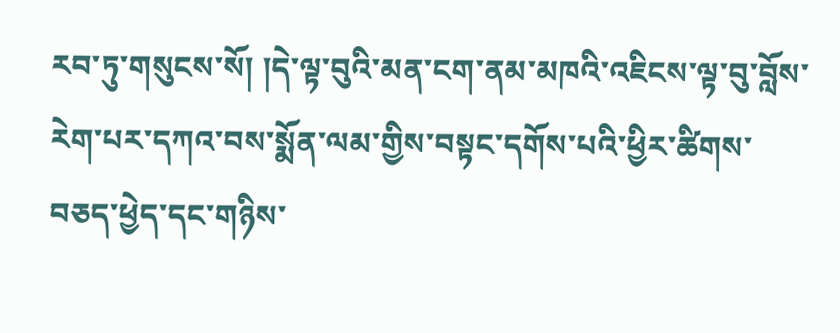རབ་ཏུ་གསུངས་སོ། །དེ་ལྟ་བུའི་མན་ངག་ནམ་མཁའི་འཇིངས་ལྟ་བུ་བློས་རེག་པར་དཀའ་བས་སྨོན་ལམ་གྱིས་བསྟང་དགོས་པའི་ཕྱིར་ཚིགས་བཅད་ཕྱེད་དང་གཉིས་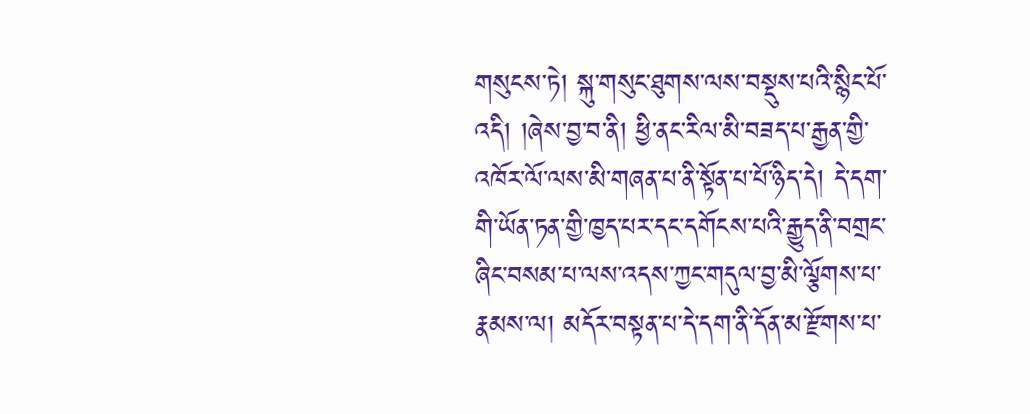གསུངས་ཏེ། སྐུ་གསུང་ཐུགས་ལས་བསྡུས་པའི་སྙིང་པོ་འདི། །ཞེས་བྱ་བ་ནི། ཕྱི་ནང་རིལ་མི་བཟད་པ་རྒྱན་གྱི་འཁོར་ལོ་ལས་མི་གཞན་པ་ནི་སྟོན་པ་པོ་ཉིད་དེ། དེ་དག་གི་ཡོན་ཏན་གྱི་ཁྱད་པར་དང་དགོངས་པའི་རྒྱུད་ནི་བགྲང་ཞིང་བསམ་པ་ལས་འདས་ཀྱང་གདུལ་བྱ་མི་ལྕོགས་པ་རྣམས་ལ། མདོར་བསྟན་པ་དེ་དག་ནི་དོན་མ་རྫོགས་པ་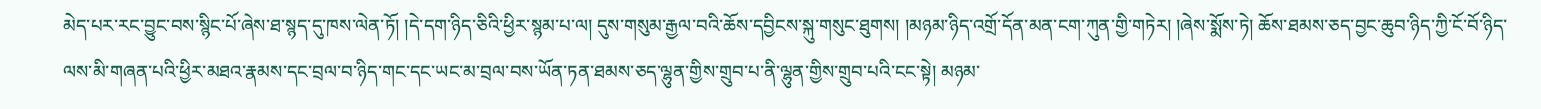མེད་པར་རང་བྱུང་བས་སྙིང་པོ་ཞེས་ཐ་སྙད་དུ་ཁས་ལེན་ཏོ། །དེ་དག་ཉིད་ཅིའི་ཕྱིར་སྙམ་པ་ལ། དུས་གསུམ་རྒྱལ་བའི་ཆོས་དབྱིངས་སྐུ་གསུང་ཐུགས། །མཉམ་ཉིད་འགྲོ་དོན་མན་ངག་ཀུན་གྱི་གཏེར། །ཞེས་སྨོས་ཏེ། ཆོས་ཐམས་ཅད་བྱང་ཆུབ་ཉིད་ཀྱི་ངོ་བོ་ཉིད་ལས་མི་གཞན་པའི་ཕྱིར་མཐའ་རྣམས་དང་བྲལ་བ་ཉིད་གང་དང་ཡང་མ་བྲལ་བས་ཡོན་ཏན་ཐམས་ཅད་ལྷུན་གྱིས་གྲུབ་པ་ནི་ལྷུན་གྱིས་གྲུབ་པའི་ངང་སྟེ། མཉམ་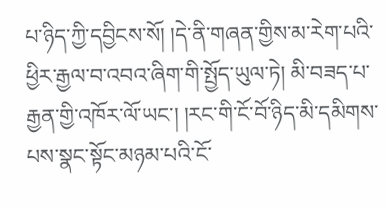པ་ཉིད་ཀྱི་དབྱིངས་སོ། །དེ་ནི་གཞན་གྱིས་མ་རེག་པའི་ཕྱིར་རྒྱལ་བ་འབའ་ཞིག་གི་སྤྱོད་ཡུལ་ཏེ། མི་བཟད་པ་རྒྱན་གྱི་འཁོར་ལོ་ཡང་། །རང་གི་ངོ་བོ་ཉིད་མི་དམིགས་པས་སྣང་སྟོང་མཉམ་པའི་ངོ་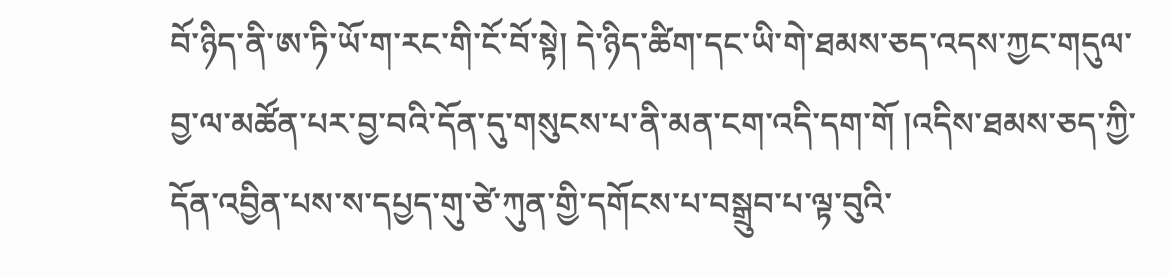བོ་ཉིད་ནི་ཨ་ཏི་ཡོ་ག་རང་གི་ངོ་བོ་སྟེ། དེ་ཉིད་ཚིག་དང་ཡི་གེ་ཐམས་ཅད་འདས་ཀྱང་གདུལ་བྱ་ལ་མཚོན་པར་བྱ་བའི་དོན་དུ་གསུངས་པ་ནི་མན་ངག་འདི་དག་གོ །འདིས་ཐམས་ཅད་ཀྱི་དོན་འབྱིན་པས་ས་དཔྱད་གུ་ཙེ་ཀུན་གྱི་དགོངས་པ་བསྒྲུབ་པ་ལྟ་བུའི་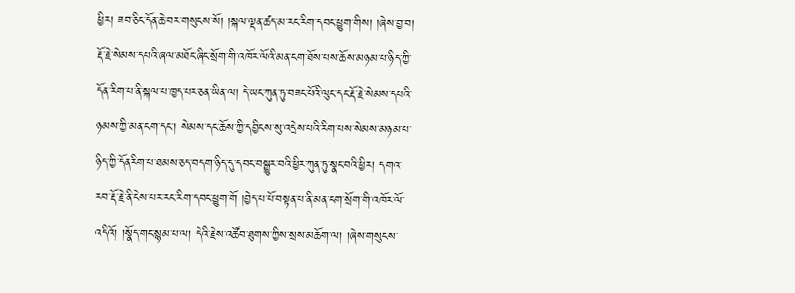ཕྱིར། ཟབ་ཅིང་དོན་ཆེ་བར་གསུངས་སོ། །སྐལ་ལྡན་ཚད་མ་རང་རིག་དབང་ཕྱུག་གིས། །ཞེས་བྱ་བ། རྡོ་རྗེ་སེམས་དཔའི་ཞལ་མཐོང་ཞིང་སྲོག་གི་འཁོར་ལོའི་མན་ངག་ཐོས་པས་ཆོས་མཉམ་པ་ཉིད་ཀྱི་དོན་རིག་པ་ནི་སྐལ་པ་ཁྱད་པར་ཅན་ཡིན་ལ། དེ་ཡང་ཀུན་ཏུ་བཟང་པོའི་ལུང་དང་རྡོ་རྗེ་སེམས་དཔའི་ཉམས་ཀྱི་མན་ངག་དང་། སེམས་དང་ཆོས་ཀྱི་དབྱིངས་སུ་འདྲེས་པའི་རིག་པས་སེམས་མཉམ་པ་ཉིད་ཀྱི་དོནརིག་པ་ཐམས་ཅད་བདག་ཉིད་དུ་དབང་བསྒྱུར་བའི་ཕྱིར་ཀུན་ཏུ་སྣང་བའི་ཕྱིར། དགའ་རབ་རྡོ་རྗེ་ནི་ངེས་པར་རང་རིག་དབང་ཕྱུག་གོ །བྱེད་པ་པོ་བསྟན་པ་ནི་མན་ངག་སྲོག་གི་འཁོར་ལོ་འདིའོ། །སྣོད་གང་སྙམ་པ་ལ། དེའི་རྗེས་འཚོབ་ཐུགས་ཀྱིས་སྲས་མཆོག་ལ། །ཞེས་གསུངས་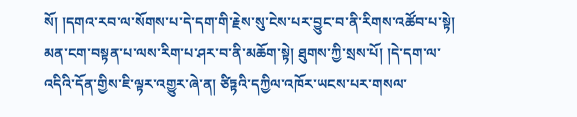སོ། །དགའ་རབ་ལ་སོགས་པ་དེ་དག་གི་རྗེས་སུ་ངེས་པར་བྱུང་བ་ནི་རིགས་འཚོབ་པ་སྟེ། མན་ངག་བསྟན་པ་ལས་རིག་པ་ཤར་བ་ནི་མཆོག་སྟེ། ཐུགས་ཀྱི་སྲས་པོ། །དེ་དག་ལ་འདིའི་དོན་གྱིས་ཇི་ལྟར་འགྱུར་ཞེ་ན། ཙིཏྟའི་དཀྱིལ་འཁོར་ཡངས་པར་གསལ་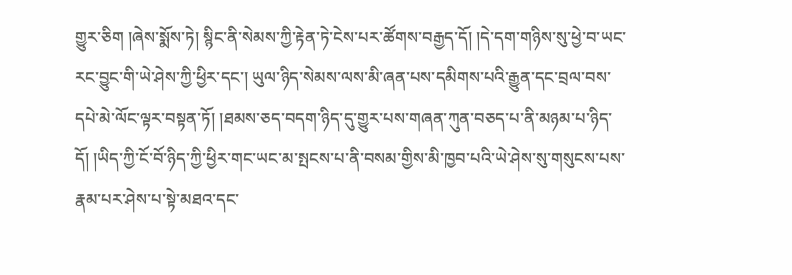གྱུར་ཅིག །ཞེས་སྨོས་ཏེ། སྙིང་ནི་སེམས་ཀྱི་རྟེན་ཏེ་ངེས་པར་ཚོགས་བརྒྱད་དོ། །དེ་དག་གཉིས་སུ་ཕྱེ་བ་ཡང་རང་བྱུང་གི་ཡེ་ཤེས་ཀྱི་ཕྱིར་དང་། ཡུལ་ཉིད་སེམས་ལས་མི་ཞན་པས་དམིགས་པའི་རྒྱུན་དང་བྲལ་བས་དཔེ་མེ་ལོང་ལྟར་བསྟན་ཏོ། །ཐམས་ཅད་བདག་ཉིད་དུ་གྱུར་པས་གཞན་ཀུན་བཅད་པ་ནི་མཉམ་པ་ཉིད་དོ། །ཡིད་ཀྱི་ངོ་བོ་ཉིད་ཀྱི་ཕྱིར་གང་ཡང་མ་སྤངས་པ་ནི་བསམ་གྱིས་མི་ཁྱབ་པའི་ཡེ་ཤེས་སུ་གསུངས་པས་རྣམ་པར་ཤེས་པ་སྟེ་མཐའ་དང་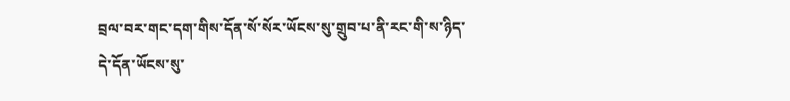བྲལ་བར་གང་དག་གིས་དོན་སོ་སོར་ཡོངས་སུ་གྲུབ་པ་ནི་རང་གི་ས་ཉིད་དེ་དོན་ཡོངས་སུ་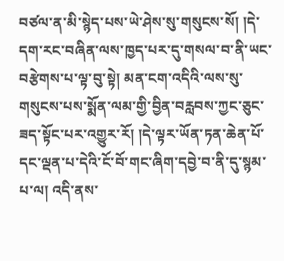བཙལ་ན་མི་སྙེད་པས་ཡེ་ཤེས་སུ་གསུངས་སོ། །དེ་དག་རང་བཞིན་ལས་ཁྱད་པར་དུ་གསལ་བ་ནི་ཡང་བརྩེགས་པ་ལྟ་བུ་སྟེ། མན་ངག་འདིའི་ལས་སུ་གསུངས་པས་སྨོན་ལམ་གྱི་བྱིན་བརླབས་ཀྱང་ཅུང་ཟད་སྟོང་པར་འགྱུར་རོ། །དེ་ལྟར་ཡོན་ཏན་ཆེན་པོ་དང་ལྡན་པ་དེའི་ངོ་བོ་གང་ཞིག་དབྱེ་བ་ནི་དུ་སྙམ་པ་ལ། འདི་ནས་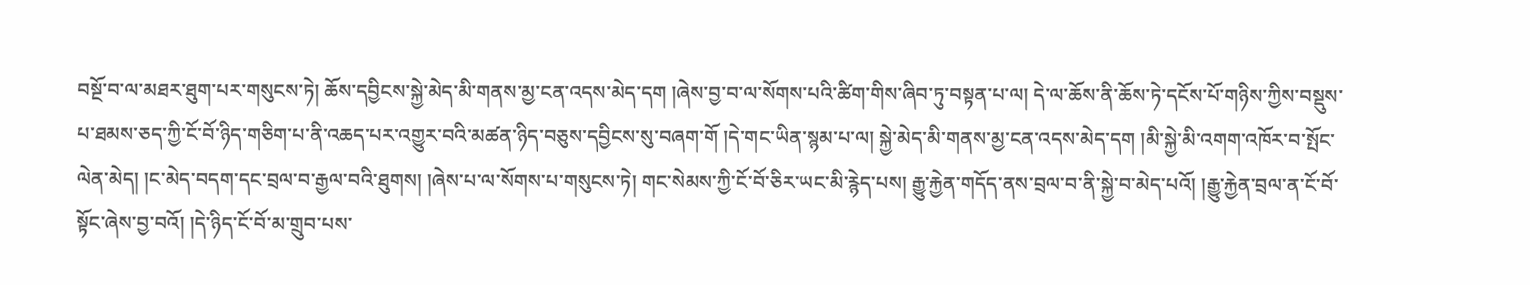བསྔོ་བ་ལ་མཐར་ཐུག་པར་གསུངས་ཏེ། ཆོས་དབྱིངས་སྐྱེ་མེད་མི་གནས་མྱ་ངན་འདས་མེད་དག །ཞེས་བྱ་བ་ལ་སོགས་པའི་ཚིག་གིས་ཞིབ་ཏུ་བསྟན་པ་ལ། དེ་ལ་ཆོས་ནི་ཆོས་ཏེ་དངོས་པོ་གཉིས་ཀྱིས་བསྡུས་པ་ཐམས་ཅད་ཀྱི་ངོ་བོ་ཉིད་གཅིག་པ་ནི་འཆད་པར་འགྱུར་བའི་མཚན་ཉིད་བཅུས་དབྱིངས་སུ་བཞག་གོ །དེ་གང་ཡིན་སྙམ་པ་ལ། སྐྱེ་མེད་མི་གནས་མྱ་ངན་འདས་མེད་དག །མི་སྐྱེ་མི་འགག་འཁོར་བ་སྤོང་ལེན་མེད། །ང་མེད་བདག་དང་བྲལ་བ་རྒྱལ་བའི་ཐུགས། །ཞེས་པ་ལ་སོགས་པ་གསུངས་ཏེ། གང་སེམས་ཀྱི་ངོ་བོ་ཅིར་ཡང་མི་རྙེད་པས། རྒྱུ་རྐྱེན་གདོད་ནས་བྲལ་བ་ནི་སྐྱེ་བ་མེད་པའོ། །རྒྱུ་རྐྱེན་བྲལ་ན་ངོ་བོ་སྟོང་ཞེས་བྱ་བའོ། །དེ་ཉིད་ངོ་བོ་མ་གྲུབ་པས་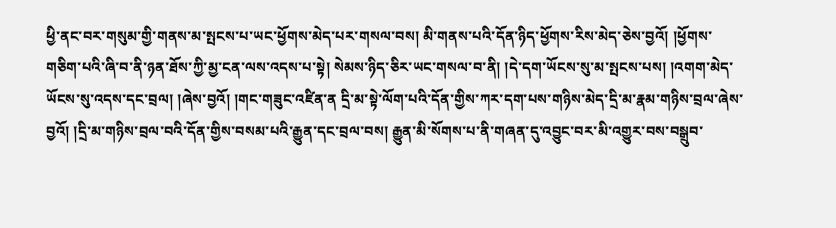ཕྱི་ནང་བར་གསུམ་གྱི་གནས་མ་སྤངས་པ་ཡང་ཕྱོགས་མེད་པར་གསལ་བས། མི་གནས་པའི་དོན་ཉིད་ཕྱོགས་རིས་མེད་ཅེས་བྱའོ། །ཕྱོགས་གཅིག་པའི་ཞི་བ་ནི་ཉན་ཐོས་ཀྱི་མྱ་ངན་ལས་འདས་པ་སྟེ། སེམས་ཉིད་ཅིར་ཡང་གསལ་བ་ནི། །དེ་དག་ཡོངས་སུ་མ་སྤངས་པས། །འགག་མེད་ཡོངས་སུ་འདས་དང་བྲལ། །ཞེས་བྱའོ། །གང་གཟུང་འཛིན་ན དྲི་མ་སྟེ་ལོག་པའི་དོན་གྱིས་ཀར་དག་པས་གཉིས་མེད་དྲི་མ་རྣམ་གཉིས་བྲལ་ཞེས་བྱའོ། །དྲི་མ་གཉིས་བྲལ་བའི་དོན་གྱིས་བསམ་པའི་རྒྱུན་དང་བྲལ་བས། རྒྱུན་མི་སོགས་པ་ནི་གཞན་དུ་འབྱུང་བར་མི་འགྱུར་བས་བསྒྲུབ་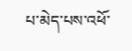པ་མེད་པས་འཕོ་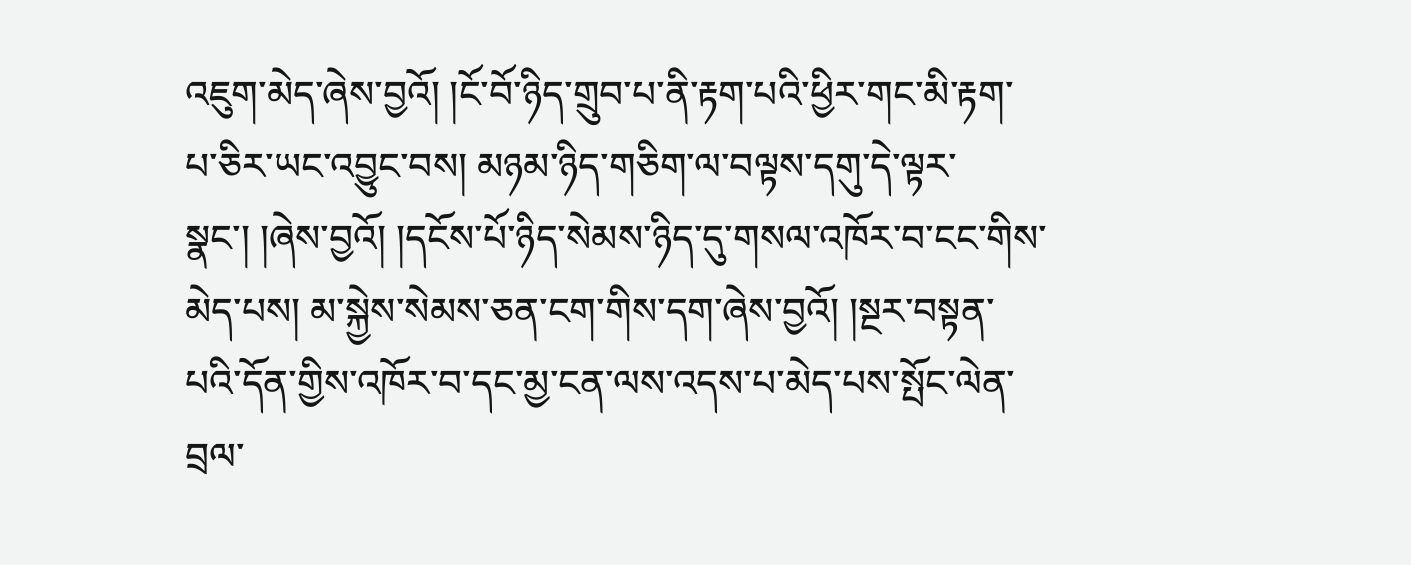འཇུག་མེད་ཞེས་བྱའོ། །ངོ་བོ་ཉིད་གྲུབ་པ་ནི་རྟག་པའི་ཕྱིར་གང་མི་རྟག་པ་ཅིར་ཡང་འབྱུང་བས། མཉམ་ཉིད་གཅིག་ལ་བལྟས་དགུ་དེ་ལྟར་སྣང་། །ཞེས་བྱའོ། །དངོས་པོ་ཉིད་སེམས་ཉིད་དུ་གསལ་འཁོར་བ་ངང་གིས་མེད་པས། མ་སྐྱེས་སེམས་ཅན་ངག་གིས་དག་ཞེས་བྱའོ། །སྔར་བསྟན་པའི་དོན་གྱིས་འཁོར་བ་དང་མྱ་ངན་ལས་འདས་པ་མེད་པས་སྤོང་ལེན་བྲལ་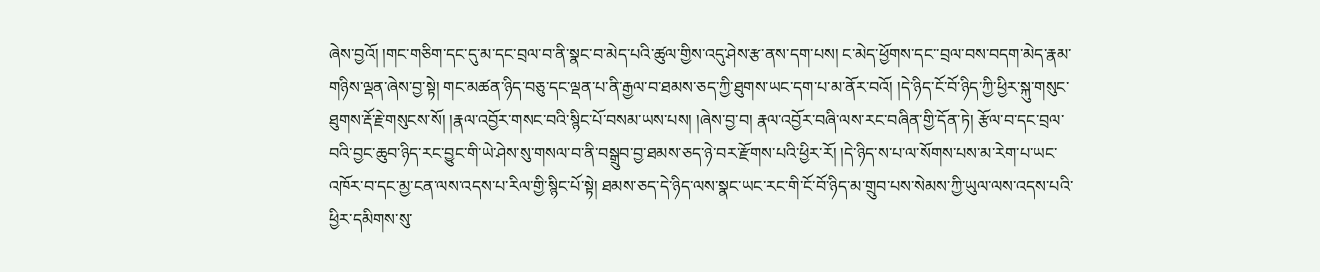ཞེས་བྱའོ། །གང་གཅིག་དང་དུ་མ་དང་བྲལ་བ་ནི་སྣང་བ་མེད་པའི་ཚུལ་གྱིས་འདུ་ཤེས་རྩ་ནས་དག་པས། ང་མེད་ཕྱོགས་དང་་བྲལ་བས་བདག་མེད་རྣམ་གཉིས་ལྡན་ཞེས་བྱ་སྟེ། གང་མཚན་ཉིད་བཅུ་དང་ལྡན་པ་ནི་རྒྱལ་བ་ཐམས་ཅད་ཀྱི་ཐུགས་ཡང་དག་པ་མ་ནོར་བའོ། །དེ་ཉིད་ངོ་བོ་ཉིད་ཀྱི་ཕྱིར་སྐུ་གསུང་ཐུགས་རྡོ་རྗེ་གསུངས་སོ། །རྣལ་འབྱོར་གསང་བའི་སྙིང་པོ་བསམ་ཡས་པས། །ཞེས་བྱ་བ། རྣལ་འབྱོར་བཞི་ལས་རང་བཞིན་གྱི་དོན་ཏེ། རྩོལ་བ་དང་བྲལ་བའི་བྱང་ཆུབ་ཉིད་རང་བྱུང་གི་ཡེ་ཤེས་སུ་གསལ་བ་ནི་བསྒྲུབ་བྱ་ཐམས་ཅད་ཉེ་བར་རྫོགས་པའི་ཕྱིར་རོ། །དེ་ཉིད་ས་པ་ལ་སོགས་པས་མ་རེག་པ་ཡང་འཁོར་བ་དང་མྱ་ངན་ལས་འདས་པ་རིལ་གྱི་སྙིང་པོ་སྟེ། ཐམས་ཅད་དེ་ཉིད་ལས་སྣང་ཡང་རང་གི་ངོ་བོ་ཉིད་མ་གྲུབ་པས་སེམས་ཀྱི་ཡུལ་ལས་འདས་པའི་ཕྱིར་དམིགས་སུ་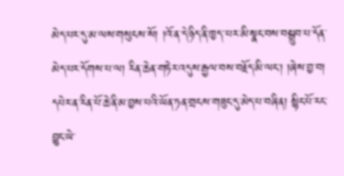མེད་པར་དུ་མ་ལས་གསུངས་སོ། །འོ་ན་དེ་ཉིད་ནི་ཁྱད་་པར་མི་སྣང་བས་བསྒྲུབ་པ་དོན་མེད་པར་དོགས་པ་ལ། རིན་ཆེན་གཏེར་འདུས་རྒྱལ་བས་བརྗོད་མི་ལང་། །ཞེས་བྱ་བ། དཔེར་ན་རིན་པོ་ཆེ་ནི་མ་བྱས་པའི་ཡོན་ཏན་གྲངས་གཟུང་དུ་མེད་པ་བཞིན། སྙིང་པོ་རང་བྱུང་ཡེ་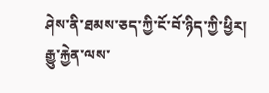ཤེས་ནི་ཐམས་ཅད་ཀྱི་ངོ་བོ་ཉིད་ཀྱི་ཕྱིར། རྒྱུ་རྐྱེན་ལས་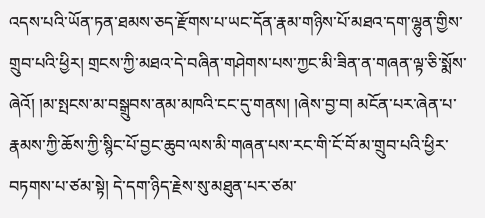འདས་པའི་ཡོན་ཏན་ཐམས་ཅད་རྫོགས་པ་ཡང་དོན་རྣམ་གཉིས་པོ་མཐའ་དག་ལྷུན་གྱིས་གྲུབ་པའི་ཕྱིར། གྲངས་ཀྱི་མཐའ་དེ་བཞིན་གཤེགས་པས་ཀྱང་མི་ཟིན་ན་གཞན་ལྟ་ཅི་སྨོས་ཞེའོ། །མ་སྤངས་མ་བསྒྲུབས་ནམ་མཁའི་ངང་དུ་གནས། །ཞེས་བྱ་བ། མངོན་པར་ཞེན་པ་རྣམས་ཀྱི་ཆོས་ཀྱི་སྙིང་པོ་བྱང་ཆུབ་ལས་མི་གཞན་པས་རང་གི་ངོ་བོ་མ་གྲུབ་པའི་ཕྱིར་བཏགས་པ་ཙམ་སྟེ། དེ་དག་ཉིད་རྗེས་སུ་མཐུན་པར་ཙམ་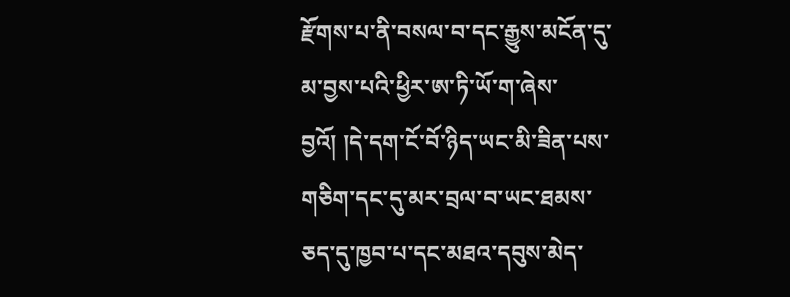རྫོགས་པ་ནི་བསལ་བ་དང་རྒྱུས་མངོན་དུ་མ་བྱས་པའི་ཕྱིར་ཨ་ཏི་ཡོ་ག་ཞེས་བྱའོ། །དེ་དག་ངོ་བོ་ཉིད་ཡང་མི་ཟིན་པས་གཅིག་དང་དུ་མར་བྲལ་བ་ཡང་ཐམས་ཅད་དུ་ཁྱབ་པ་དང་མཐའ་དབུས་མེད་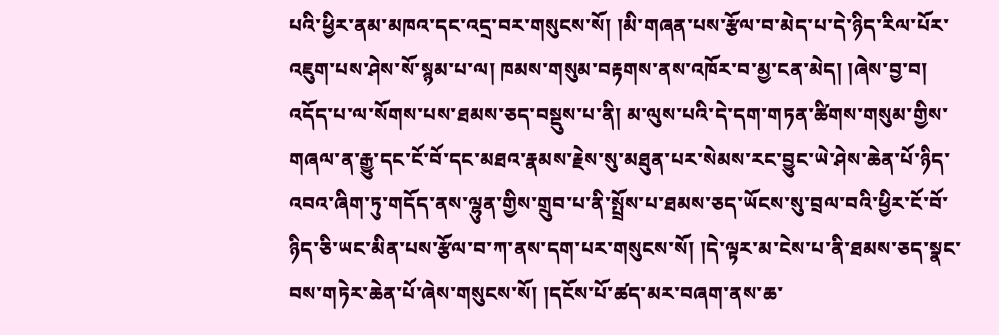པའི་ཕྱིར་ནམ་མཁའ་དང་འདྲ་བར་གསུངས་སོ། །མི་གཞན་པས་རྩོལ་བ་མེད་པ་དེ་ཉིད་རིལ་པོར་འཇུག་པས་ཤེས་སོ་སྙམ་པ་ལ། ཁམས་གསུམ་བརྟགས་ནས་འཁོར་བ་མྱ་ངན་མེད། །ཞེས་བྱ་བ། འདོད་པ་ལ་སོགས་པས་ཐམས་ཅད་བསྡུས་པ་ནི། མ་ལུས་པའི་དེ་དག་གཏན་ཚིགས་གསུམ་གྱིས་གཞལ་ན་རྒྱུ་དང་ངོ་བོ་དང་མཐའ་རྣམས་རྗེས་སུ་མཐུན་པར་སེམས་རང་བྱུང་ཡེ་ཤེས་ཆེན་པོ་ཉིད་འབའ་ཞིག་ཏུ་གདོད་ནས་ལྷུན་གྱིས་གྲུབ་པ་ནི་སྤྲོས་པ་ཐམས་ཅད་ཡོངས་སུ་བྲལ་བའི་ཕྱིར་ངོ་བོ་ཉིད་ཅི་ཡང་མིན་པས་རྩོལ་བ་ཀ་ནས་དག་པར་གསུངས་སོ། །དེ་ལྟར་མ་ངེས་པ་ནི་ཐམས་ཅད་སྣང་བས་གཏེར་ཆེན་པོ་ཞེས་གསུངས་སོ། །དངོས་པོ་ཚད་མར་བཞག་ནས་ཆ་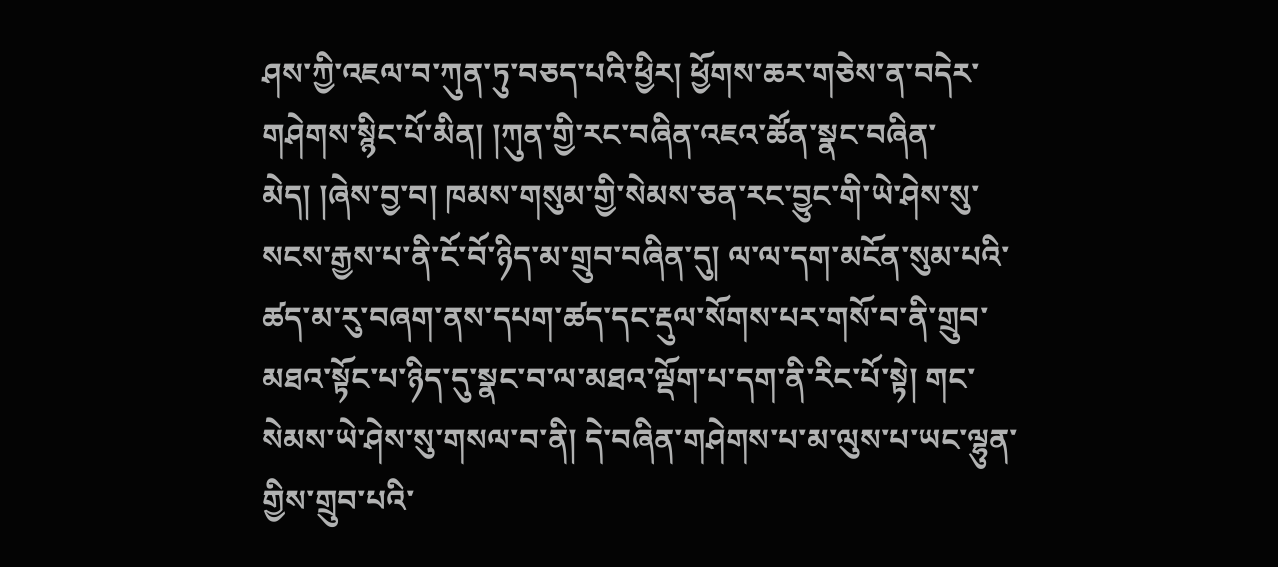ཤས་ཀྱི་འཇལ་བ་ཀུན་ཏུ་བཅད་པའི་ཕྱིར། ཕྱོགས་ཆར་གཅེས་ན་བདེར་གཤེགས་སྙིང་པོ་མིན། །ཀུན་གྱི་རང་བཞིན་འཇའ་ཚོན་སྣང་བཞིན་མེད། །ཞེས་བྱ་བ། ཁམས་གསུམ་གྱི་སེམས་ཅན་རང་བྱུང་གི་ཡེ་ཤེས་སུ་སངས་རྒྱས་པ་ནི་ངོ་བོ་ཉིད་མ་གྲུབ་བཞིན་དུ། ལ་ལ་དག་མངོན་སུམ་པའི་ཚད་མ་རུ་བཞག་ནས་དཔག་ཚད་དང་རྡུལ་སོགས་པར་གསོ་བ་ནི་གྲུབ་མཐའ་སྟོང་པ་ཉིད་དུ་སྣང་བ་ལ་མཐའ་ལྡོག་པ་དག་ནི་རིང་པོ་སྟེ། གང་སེམས་ཡེ་ཤེས་སུ་གསལ་བ་ནི། དེ་བཞིན་གཤེགས་པ་མ་ལུས་པ་ཡང་ལྷུན་གྱིས་གྲུབ་པའི་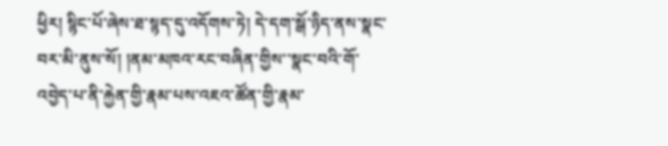ཕྱིར། སྙིང་པོ་ཞེས་ཐ་སྙད་དུ་འདོགས་ཏེ། དེ་དག་སྒོ་ཉིད་ནས་སྣང་བར་མི་ནུས་སོ། །ནམ་མཁའ་རང་བཞིན་གྱིས་་སྣང་བའི་གོ་འབྱེད་པ་ནི་རྐྱེན་གྱི་རྣམ་པས་འཇའ་ཚོན་གྱི་རྣམ་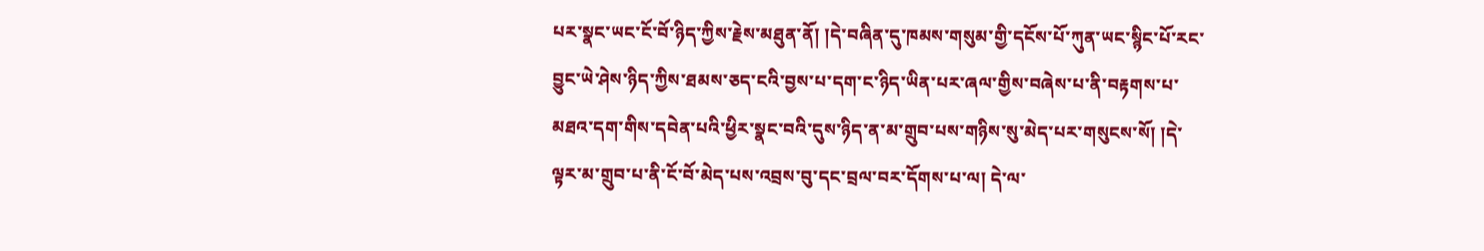པར་སྣང་ཡང་ངོ་བོ་ཉིད་ཀྱིས་རྗེས་མཐུན་ནོ། །དེ་བཞིན་དུ་ཁམས་གསུམ་གྱི་དངོས་པོ་ཀུན་ཡང་སྙིང་པོ་རང་བྱུང་ཡེ་ཤེས་ཉིད་ཀྱིས་ཐམས་ཅད་ངའི་བྱས་པ་དག་ང་ཉིད་ཡིན་པར་ཞལ་གྱིས་བཞེས་པ་ནི་བརྟགས་པ་མཐའ་དག་གིས་དབེན་པའི་ཕྱིར་སྣང་བའི་དུས་ཉིད་ན་མ་གྲུབ་པས་གཉིས་སུ་མེད་པར་གསུངས་སོ། །དེ་ལྟར་མ་གྲུབ་པ་ནི་ངོ་བོ་མེད་པས་འབྲས་བུ་དང་བྲལ་བར་དོགས་པ་ལ། དེ་ལ་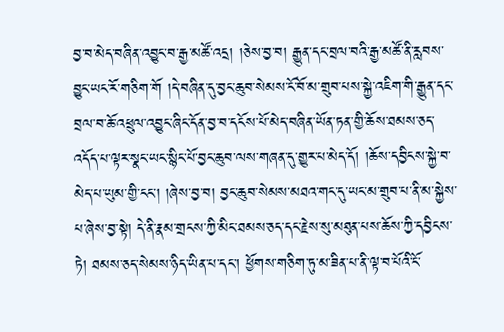བྱ་བ་མེད་བཞིན་འབྱུང་བ་རྒྱ་མཚོ་འདྲ། །ཅེས་བྱ་བ། རྒྱུན་དང་བྲལ་བའི་རྒྱ་མཚོ་ནི་རླབས་བྱུང་ཡང་རོ་གཅིག་གོ །དེ་བཞིན་དུ་བྱང་ཆུབ་སེམས་ངོ་བོ་མ་གྲུབ་པས་སྐྱེ་འཇིག་གི་རྒྱུན་དང་བྲལ་བ་ཆོ་འཕྲུལ་འབྱུང་ཞིང་དོན་བྱ་བ་དངོས་པོ་མེད་བཞིན་ཡོན་ཏན་གྱི་ཆོས་ཐམས་ཅད་འདོད་པ་ལྟར་སྣང་ཡང་སྙིང་པོ་བྱང་ཆུབ་ལས་གཞན་དུ་གྱུར་པ་མེད་དོ། །ཆོས་དབྱིངས་སྐྱེ་བ་མེད་པ་ཡུམ་གྱི་ངང་། །ཞེས་བྱ་བ། བྱང་ཆུབ་སེམས་མཐའ་གང་དུ་ཡང་མ་གྲུབ་པ་ནི་མ་སྐྱེས་པ་ཞེས་བྱ་སྟེ། དེ་ནི་རྣམ་གྲངས་ཀྱི་མིང་ཐམས་ཅད་དང་རྗེས་སུ་མཐུན་པས་ཆོས་ཀྱི་དབྱིངས་ཏེ། ཐམས་ཅད་སེམས་ཉིད་ཡིན་པ་དང་། ཕྱོགས་གཅིག་ཏུ་མ་ཟིན་པ་ནི་ལྟ་བ་པོའི་ངོ་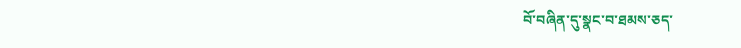བོ་བཞིན་དུ་སྣང་བ་ཐམས་ཅད་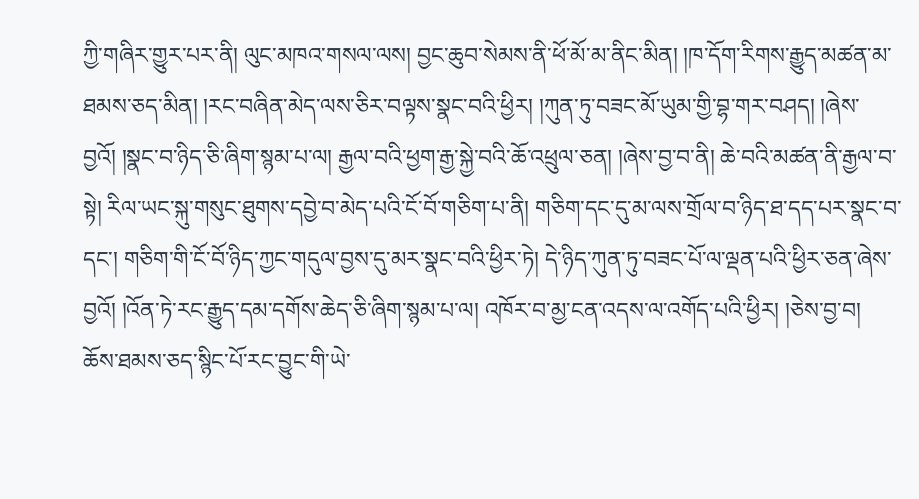ཀྱི་གཞིར་གྱུར་པར་ནི། ལུང་མཁའ་གསལ་ལས། བྱང་ཆུབ་སེམས་ནི་ཕོ་མོ་མ་ནིང་མིན། །ཁ་དོག་རིགས་རྒྱུད་མཚན་མ་ཐམས་ཅད་མིན། །རང་བཞིན་མེད་ལས་ཅིར་བལྟས་སྣང་བའི་ཕྱིར། །ཀུན་ཏུ་བཟང་མོ་ཡུམ་གྱི་བྷ་གར་བཤད། །ཞེས་བྱའོ། །སྣང་བ་ཉིད་ཅི་ཞིག་སྙམ་པ་ལ། རྒྱལ་བའི་ཕྱག་རྒྱ་སྐྱེ་བའི་ཆོ་འཕྲུལ་ཅན། །ཞེས་བྱ་བ་ནི། ཆེ་བའི་མཚན་ནི་རྒྱལ་བ་སྟེ། རིལ་ཡང་སྐུ་གསུང་ཐུགས་དབྱེ་བ་མེད་པའི་ངོ་བོ་གཅིག་པ་ནི། གཅིག་དང་དུ་མ་ལས་གྲོལ་བ་ཉིད་ཐ་དད་པར་སྣང་བ་དང་། གཅིག་གི་ངོ་བོ་ཉིད་ཀྱང་གདུལ་བྱས་དུ་མར་སྣང་བའི་ཕྱིར་ཏེ། དེ་ཉིད་ཀུན་ཏུ་བཟང་པོ་ལ་ལྡན་པའི་ཕྱིར་ཅན་ཞེས་བྱའོ། །འོན་ཏེ་རང་རྒྱུད་དམ་དགོས་ཆེད་ཅི་ཞིག་སྙམ་པ་ལ། འཁོར་བ་མྱ་ངན་འདས་ལ་འགོད་པའི་ཕྱིར། །ཅེས་བྱ་བ། ཆོས་ཐམས་ཅད་སྙིང་པོ་རང་བྱུང་གི་ཡེ་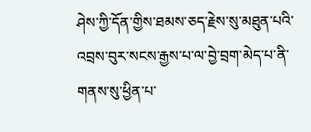ཤེས་ཀྱི་དོན་གྱིས་ཐམས་ཅད་རྗེས་སུ་མཐུན་པའི་འབྲས་བུར་སངས་རྒྱས་པ་ལ་བྱེ་བྲག་མེད་པ་ནི་གནས་སུ་ཕྱིན་པ་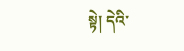སྟེ། དེའི་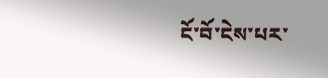ངོ་བོ་ངེས་པར་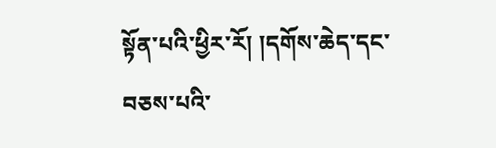སྟོན་པའི་ཕྱིར་རོ། །དགོས་ཆེད་དང་བཅས་པའི་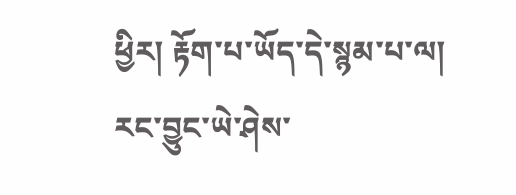ཕྱིར། རྟོག་པ་ཡོད་དེ་སྙམ་པ་ལ། རང་བྱུང་ཡེ་ཤེས་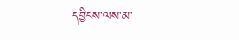དབྱིངས་ལས་མ་